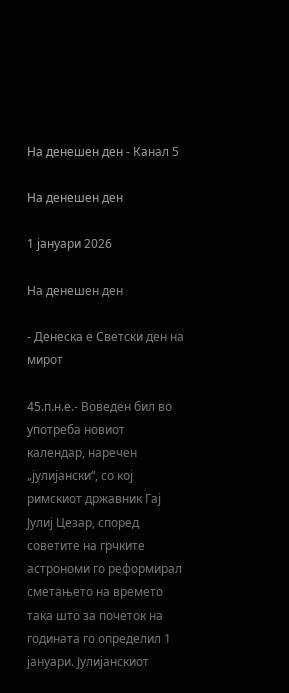На денешен ден - Канал 5

На денешен ден

1 јануари 2026

На денешен ден

- Денеска е Светски ден на мирот

45.п.н.е.- Воведен бил во употреба новиот календар, наречен „јулијански“, со кој римскиот државник Гај Јулиј Цезар, според советите на грчките астрономи го реформирал сметањето на времето така што за почеток на годината го определил 1 јануари. Јулијанскиот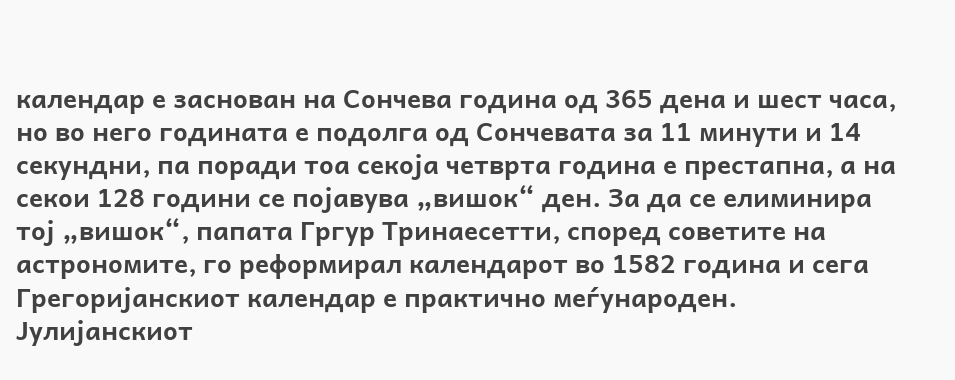календар е заснован на Сончева година од 365 дена и шест часа, но во него годината е подолга од Сончевата за 11 минути и 14 секундни, па поради тоа секоја четврта година е престапна, а на секои 128 години се појавува „вишок“ ден. За да се елиминира тој „вишок“, папата Гргур Тринаесетти, според советите на астрономите, го реформирал календарот во 1582 година и сега Грегоријанскиот календар е практично меѓународен. Јулијанскиот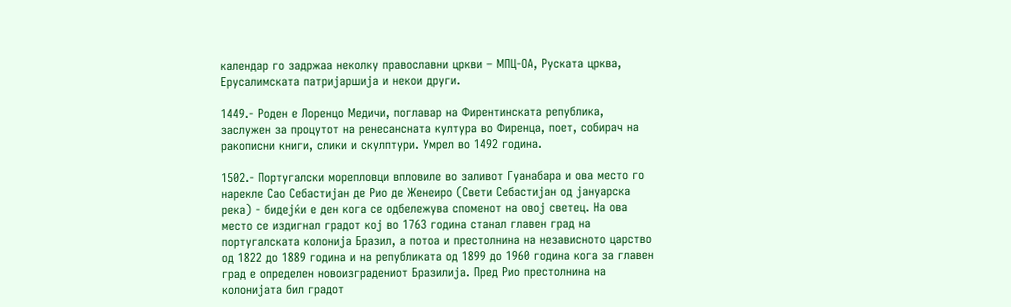календар го задржаа неколку православни цркви – МПЦ-ОА, Руската црква, Ерусалимската патријаршија и некои други.

1449.- Роден е Лоренцо Медичи, поглавар на Фирентинската република, заслужен за процутот на ренесансната култура во Фиренца, поет, собирач на ракописни книги, слики и скулптури. Умрел во 1492 година.

1502.- Португалски морепловци впловиле во заливот Гуанабара и ова место го нарекле Сао Себастијан де Рио де Женеиро (Свети Себастијан од јануарска река) - бидејќи е ден кога се одбележува споменот на овој светец. На ова место се издигнал градот кој во 1763 година станал главен град на португалската колонија Бразил, а потоа и престолнина на независното царство од 1822 до 1889 година и на републиката од 1899 до 1960 година кога за главен град е определен новоизградениот Бразилија. Пред Рио престолнина на колонијата бил градот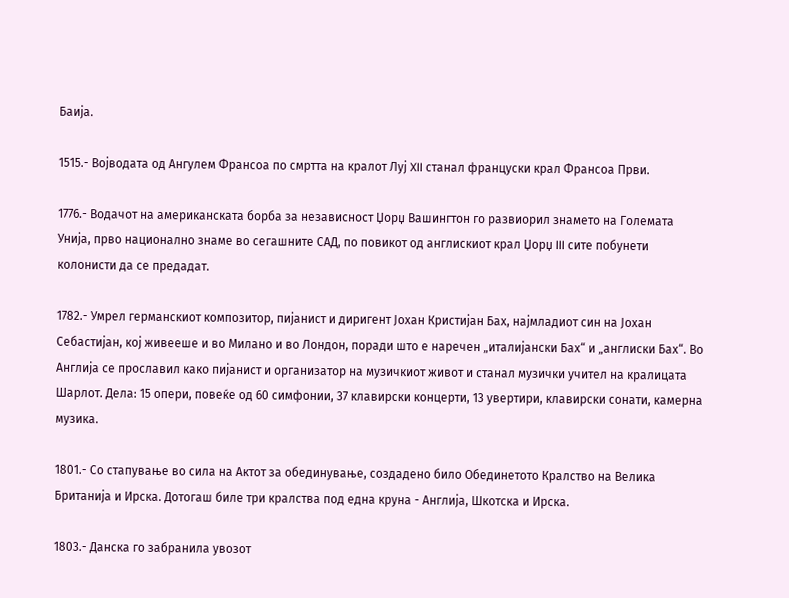Баија.

1515.- Војводата од Ангулем Франсоа по смртта на кралот Луј XII станал француски крал Франсоа Први.

1776.- Водачот на американската борба за независност Џорџ Вашингтон го развиорил знамето на Големата Унија, прво национално знаме во сегашните САД, по повикот од англискиот крал Џорџ III сите побунети колонисти да се предадат.

1782.- Умрел германскиот композитор, пијанист и диригент Јохан Кристијан Бах, најмладиот син на Јохан Себастијан, кој живееше и во Милано и во Лондон, поради што е наречен „италијански Бах“ и „англиски Бах“. Во Англија се прославил како пијанист и организатор на музичкиот живот и станал музички учител на кралицата Шарлот. Дела: 15 опери, повеќе од 60 симфонии, 37 клавирски концерти, 13 увертири, клавирски сонати, камерна музика.

1801.- Со стапување во сила на Актот за обединување, создадено било Обединетото Кралство на Велика Британија и Ирска. Дотогаш биле три кралства под една круна - Англија, Шкотска и Ирска.

1803.- Данска го забранила увозот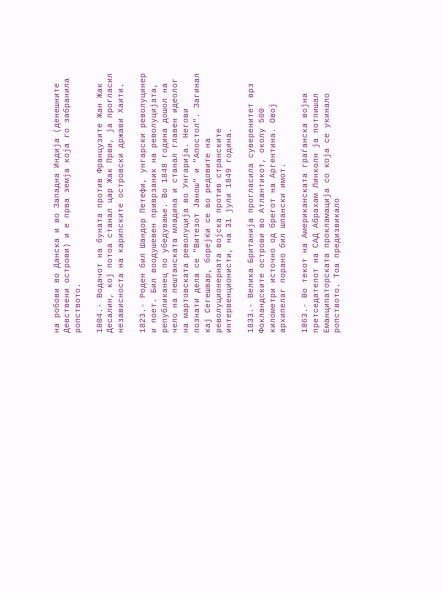на робови во Данска и во Западна Индија (денешните Девствени острови) и е прва земја која го забранила ропството.

1804.- Водачот на буната против Французите Жан Жак Десалин, кој потоа станал цар Жак Први, ја прогласил независноста на карипските островски држави Хаити.

1823.- Роден бил Шандор Петефи, унгарски револуцинер и поет. Бил воодушевен приврзаник на револуцијата, републиканец по убедување. Во 1848 година дошол на чело на пештанската младина и станал главен идеолог на мартовската револуција во Унгарија. Негови познати дела се "Витезот Јанош" и "Апостол". Загинал кај Сегешвар, борејќи се во редовите на револуционерната војска против странските интервенционисти, на 31 јули 1849 година.

1833.- Велика Британија прогласила суверенитет врз Фокландските острови во Атлантикот, околу 500 километри источно од брегот на Аргентина. Овој архипелаг порано бил шпански имот.

1863.- Во текот на Американската граѓанска војна претседателот на САД Абрахам Линколн ја потпишал Еманципаторската прокламација со која се укинало ропството. Тоа предизвикало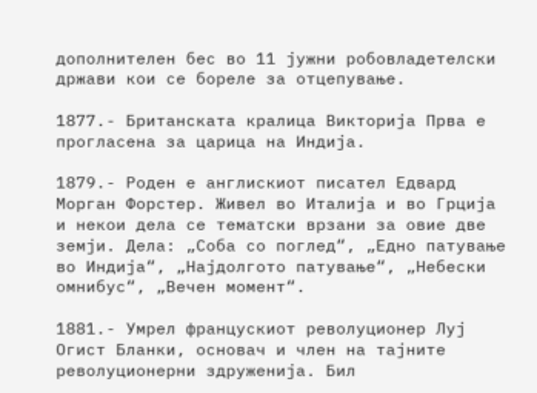дополнителен бес во 11 јужни робовладетелски држави кои се бореле за отцепување.

1877.- Британската кралица Викторија Прва е прогласена за царица на Индија.

1879.- Роден е англискиот писател Едвард Морган Форстер. Живел во Италија и во Грција и некои дела се тематски врзани за овие две земји. Дела: „Соба со поглед“, „Едно патување во Индија“, „Најдолгото патување“, „Небески омнибус“, „Вечен момент“.

1881.- Умрел францускиот револуционер Луј Огист Бланки, основач и член на тајните револуционерни здруженија. Бил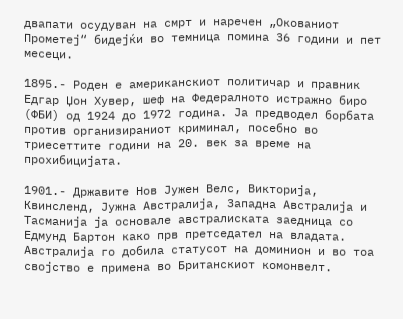двапати осудуван на смрт и наречен „Окованиот Прометеј“ бидејќи во темница помина 36 години и пет месеци.

1895.- Роден е американскиот политичар и правник Едгар Џон Хувер, шеф на Федералното истражно биро (ФБИ) од 1924 до 1972 година. Ја предводел борбата против организираниот криминал, посебно во триесеттите години на 20. век за време на прохибицијата.

1901.- Државите Нов Јужен Велс, Викторија, Квинсленд, Јужна Австралија, Западна Австралија и Тасманија ја основале австралиската заедница со Едмунд Бартон како прв претседател на владата. Австралија го добила статусот на доминион и во тоа својство е примена во Британскиот комонвелт.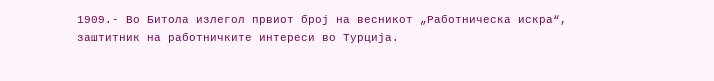1909.- Во Битола излегол првиот број на весникот „Работническа искра“, заштитник на работничките интереси во Турција.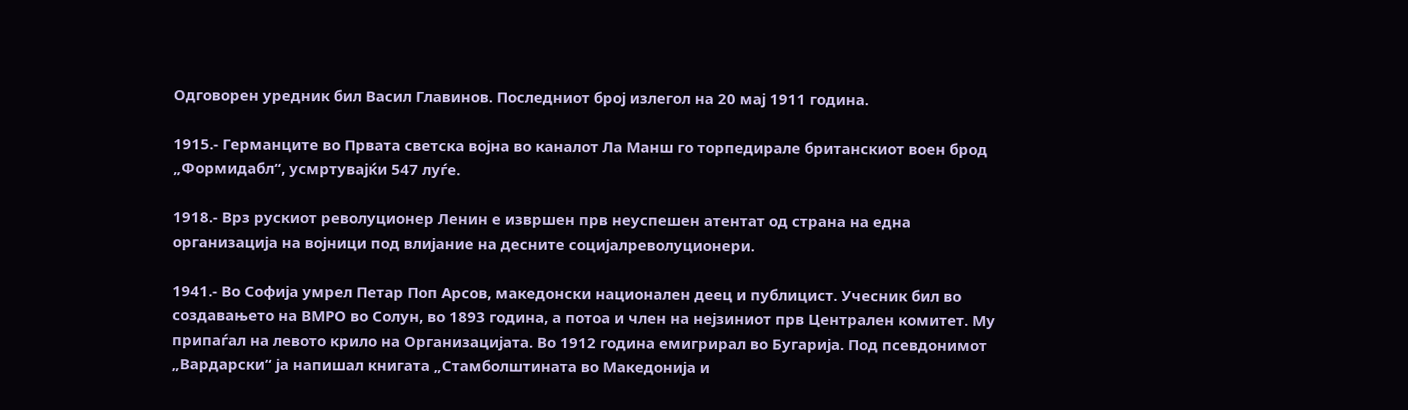Одговорен уредник бил Васил Главинов. Последниот број излегол на 20 мај 1911 година.

1915.- Германците во Првата светска војна во каналот Ла Манш го торпедирале британскиот воен брод „Формидабл“, усмртувајќи 547 луѓе.

1918.- Врз рускиот револуционер Ленин е извршен прв неуспешен атентат од страна на една организација на војници под влијание на десните социјалреволуционери.

1941.- Во Софија умрел Петар Поп Арсов, македонски национален деец и публицист. Учесник бил во создавањето на ВМРО во Солун, во 1893 година, а потоа и член на нејзиниот прв Централен комитет. Му припаѓал на левото крило на Организацијата. Во 1912 година емигрирал во Бугарија. Под псевдонимот „Вардарски“ ја напишал книгата „Стамболштината во Македонија и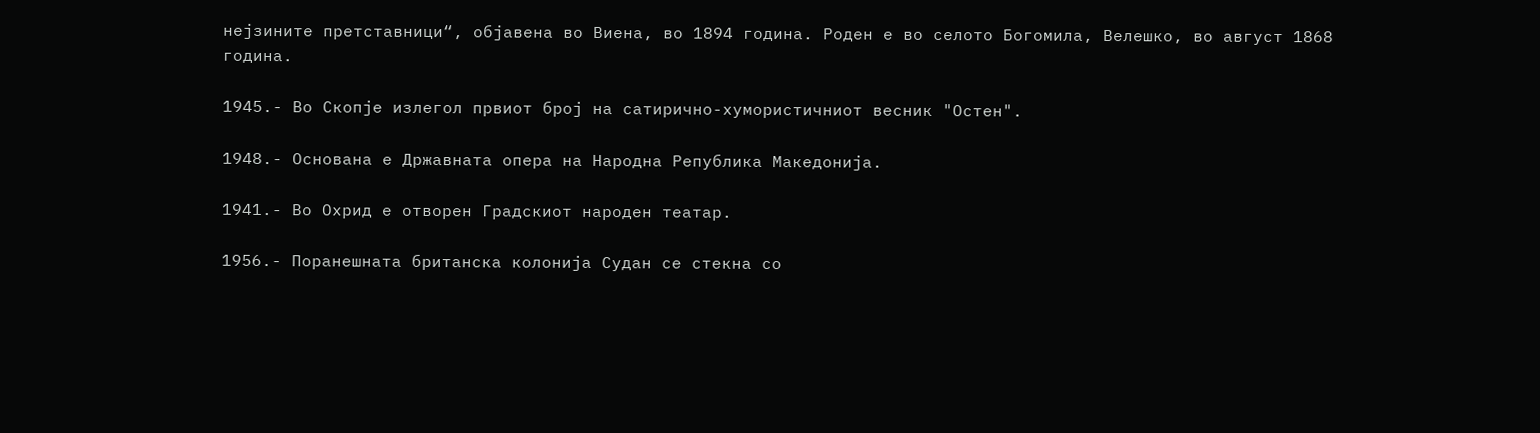нејзините претставници“, објавена во Виена, во 1894 година. Роден е во селото Богомила, Велешко, во август 1868 година.

1945.- Во Скопје излегол првиот број на сатирично-хумористичниот весник "Остен".

1948.- Основана е Државната опера на Народна Република Македонија.

1941.- Во Охрид е отворен Градскиот народен театар.

1956.- Поранешната британска колонија Судан се стекна со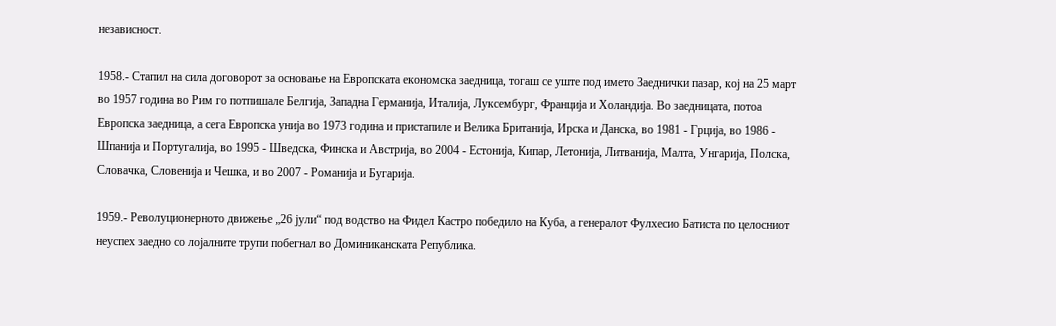независност.

1958.- Стапил на сила договорот за основање на Европската економска заедница, тогаш се уште под името Заеднички пазар, кој на 25 март во 1957 година во Рим го потпишале Белгија, Западна Германија, Италија, Луксембург, Франција и Холандија. Во заедницата, потоа Европска заедница, а сега Европска унија во 1973 година и пристапиле и Велика Британија, Ирска и Данска, во 1981 - Грција, во 1986 - Шпанија и Португалија, во 1995 - Шведска, Финска и Австрија, во 2004 - Естонија, Кипар, Летонија, Литванија, Малта, Унгарија, Полска, Словачка, Словенија и Чешка, и во 2007 - Романија и Бугарија.

1959.- Револуционерното движење „26 јули“ под водство на Фидел Кастро победило на Куба, а генералот Фулхесио Батиста по целосниот неуспех заедно со лојалните трупи побегнал во Доминиканската Република.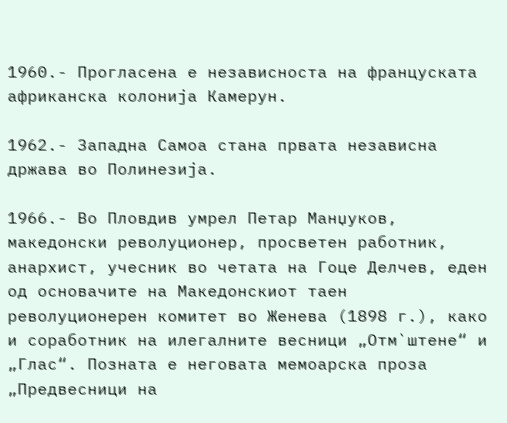1960.- Прогласена е независноста на француската африканска колонија Камерун.

1962.- Западна Самоа стана првата независна држава во Полинезија.

1966.- Во Пловдив умрел Петар Манџуков, македонски револуционер, просветен работник, анархист, учесник во четата на Гоце Делчев, еден од основачите на Македонскиот таен револуционерен комитет во Женева (1898 г.), како и соработник на илегалните весници „Отм`штене“ и „Глас“. Позната е неговата мемоарска проза „Предвесници на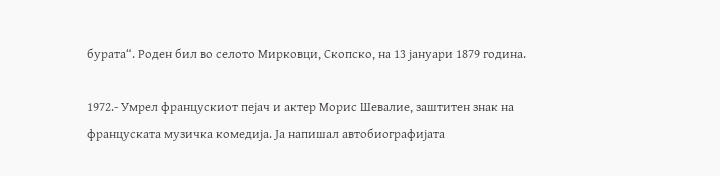бурата“. Роден бил во селото Мирковци, Скопско, на 13 јануари 1879 година.

1972.- Умрел францускиот пејач и актер Морис Шевалие, заштитен знак на француската музичка комедија. Ја напишал автобиографијата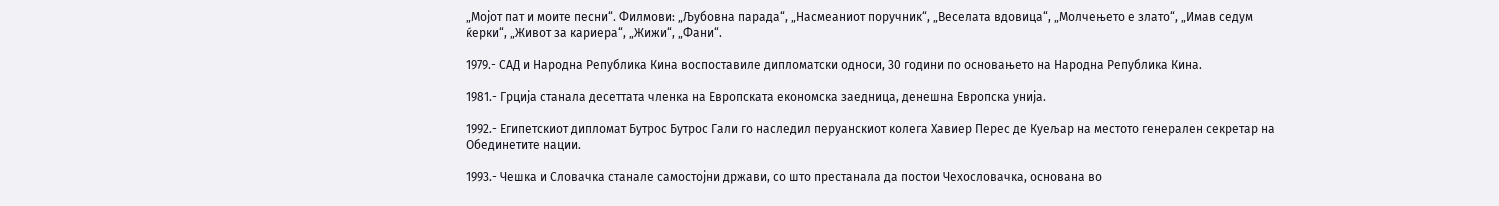„Мојот пат и моите песни“. Филмови: „Љубовна парада“, „Насмеаниот поручник“, „Веселата вдовица“, „Молчењето е злато“, „Имав седум ќерки“, „Живот за кариера“, „Жижи“, „Фани“.

1979.- САД и Народна Република Кина воспоставиле дипломатски односи, 30 години по основањето на Народна Република Кина.

1981.- Грција станала десеттата членка на Европската економска заедница, денешна Европска унија.

1992.- Египетскиот дипломат Бутрос Бутрос Гали го наследил перуанскиот колега Хавиер Перес де Куељар на местото генерален секретар на Обединетите нации.

1993.- Чешка и Словачка станале самостојни држави, со што престанала да постои Чехословачка, основана во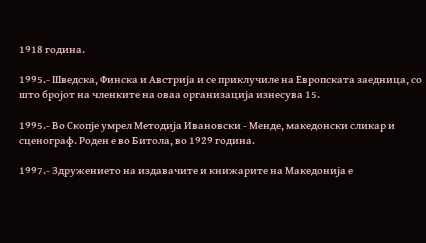1918 година.

1995.- Шведска, Финска и Австрија и се приклучиле на Европската заедница, со што бројот на членките на оваа организација изнесува 15.

1995.- Во Скопје умрел Методија Ивановски - Менде, македонски сликар и сценограф. Роден е во Битола, во 1929 година.

1997.- Здружението на издавачите и книжарите на Македонија е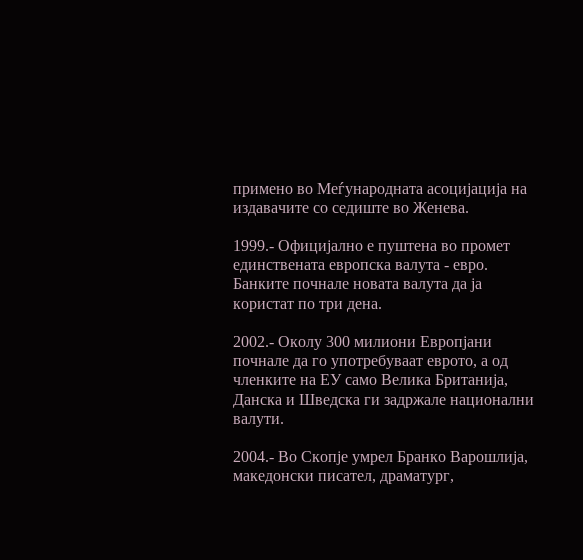примено во Меѓународната асоцијација на издавачите со седиште во Женева.

1999.- Официјално е пуштена во промет единствената европска валута - евро. Банките почнале новата валута да ја користат по три дена.

2002.- Околу 300 милиони Европјани почнале да го употребуваат еврото, а од членките на ЕУ само Велика Британија, Данска и Шведска ги задржале национални валути.

2004.- Во Скопје умрел Бранко Варошлија, македонски писател, драматург,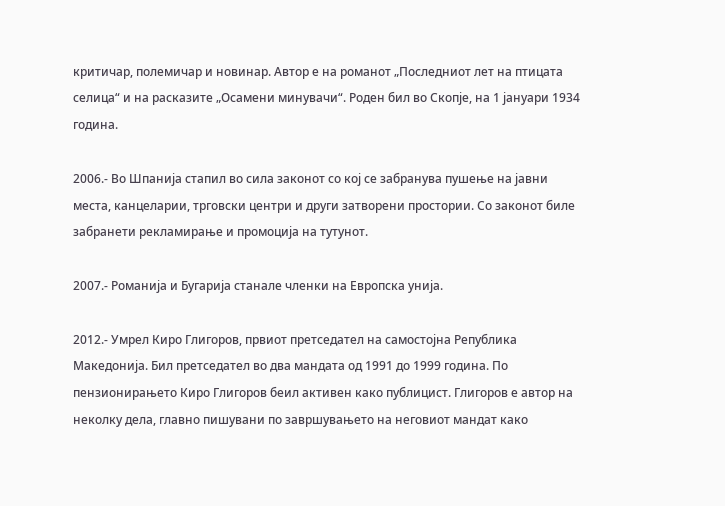критичар, полемичар и новинар. Автор е на романот „Последниот лет на птицата селица“ и на расказите „Осамени минувачи“. Роден бил во Скопје, на 1 јануари 1934 година.

2006.- Во Шпанија стапил во сила законот со кој се забранува пушење на јавни места, канцеларии, трговски центри и други затворени простории. Со законот биле забранети рекламирање и промоција на тутунот.

2007.- Романија и Бугарија станале членки на Европска унија.

2012.- Умрел Киро Глигоров, првиот претседател на самостојна Република Македонија. Бил претседател во два мандата од 1991 до 1999 година. По пензионирањето Киро Глигоров беил активен како публицист. Глигоров е автор на неколку дела, главно пишувани по завршувањето на неговиот мандат како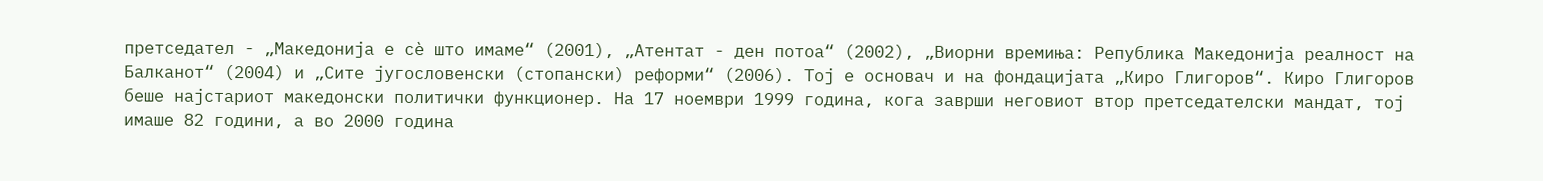претседател - „Македонија е сè што имаме“ (2001), „Атентат - ден потоа“ (2002), „Виорни времиња: Република Македонија реалност на Балканот“ (2004) и „Сите југословенски (стопански) реформи“ (2006). Тој е основач и на фондацијата „Киро Глигоров“. Киро Глигоров беше најстариот македонски политички функционер. На 17 ноември 1999 година, кога заврши неговиот втор претседателски мандат, тој имаше 82 години, а во 2000 година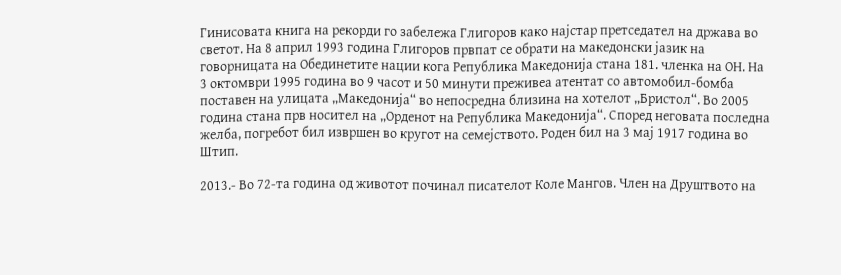Гинисовата книга на рекорди го забележа Глигоров како најстар претседател на држава во светот. На 8 април 1993 година Глигоров првпат се обрати на македонски јазик на говорницата на Обединетите нации кога Република Македонија стана 181. членка на ОН. На 3 октомври 1995 година во 9 часот и 50 минути преживеа атентат со автомобил-бомба поставен на улицата „Македонија“ во непосредна близина на хотелот „Бристол“. Во 2005 година стана прв носител на „Орденот на Република Македонија“. Според неговата последна желба, погребот бил извршен во кругот на семејството. Роден бил на 3 мај 1917 година во Штип.

2013.- Во 72-та година од животот починал писателот Коле Мангов. Член на Друштвото на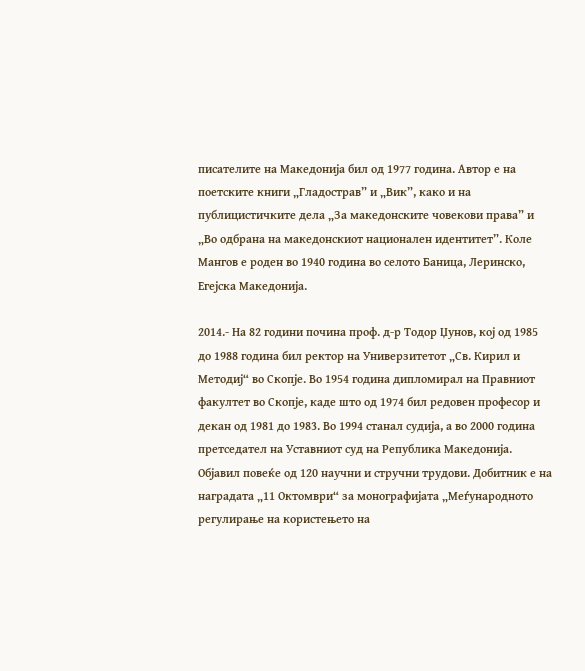писателите на Македонија бил од 1977 година. Автор е на поетските книги „Гладострав” и „Вик”, како и на публицистичките дела „За македонските човекови права” и „Во одбрана на македонскиот национален идентитет”. Коле Мангов е роден во 1940 година во селото Баница, Леринско, Егејска Македонија.

2014.- На 82 години почина проф. д-р Тодор Џунов, кој од 1985 до 1988 година бил ректор на Универзитетот „Св. Кирил и Методиј“ во Скопје. Во 1954 година дипломирал на Правниот факултет во Скопје, каде што од 1974 бил редовен професор и декан од 1981 до 1983. Во 1994 станал судија, а во 2000 година претседател на Уставниот суд на Република Македонија. Објавил повеќе од 120 научни и стручни трудови. Добитник е на наградата „11 Октомври“ за монографијата „Меѓународното регулирање на користењето на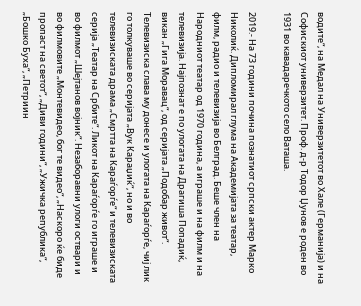водите“, на Медал на Универзитетот во Хале (Германија) и на Софискиот универзитет. Проф. д-р Тодор Џунов е роден во 1931 во кавадаречкото село Ваташа.

2019.- На 73 години почина познатиот српски актер Марко Николиќ. Дипломирал глума на Академијата за театар, филм, радио и телевизија во Белград. Беше член на Народниот театар од 1970 година, а играше и на филм и на телевизија. Најпознат е по улогата на Драгиша Попадиќ, викан „Гига Моравац“, од серијата „Подобар живот“. Телевизиска слава му донесе и улогата на Караѓорѓе, чиј лик го толкуваше во серијата „Вук Караџиќ“, но и во телевизиската драма „Смртта на Караѓорѓе“ и телевизиската серија „Театар на Србите“. Ликот на Караѓорѓе го играше и во филмот „Шејтанов војник“. Незаборавни улоги оствари и во филмовите „Монтевидео, бог те видео“, „Наскоро ќе биде пропаст на светот“, „Диви години“, „Ужичка република“, „Бошко Буха“, „Петриин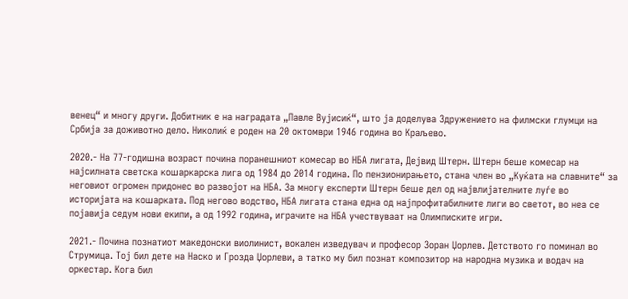венец“ и многу други. Добитник е на наградата „Павле Вујисиќ“, што ја доделува Здружението на филмски глумци на Србија за доживотно дело. Николиќ е роден на 20 октомври 1946 година во Краљево.

2020.- На 77-годишна возраст почина поранешниот комесар во НБА лигата, Дејвид Штерн. Штерн беше комесар на најсилната светска кошаркарска лига од 1984 до 2014 година. По пензионирањето, стана член во „Куќата на славните“ за неговиот огромен придонес во развојот на НБА. За многу експерти Штерн беше дел од највлијателните луѓе во историјата на кошарката. Под негово водство, НБА лигата стана една од најпрофитабилните лиги во светот, во неа се појавија седум нови екипи, а од 1992 година, играчите на НБА учествуваат на Олимписките игри.

2021.- Почина познатиот македонски виолинист, вокален изведувач и професор Зоран Џорлев. Детството го поминал во Струмица. Тој бил дете на Наско и Грозда Џорлеви, а татко му бил познат композитор на народна музика и водач на оркестар. Кога бил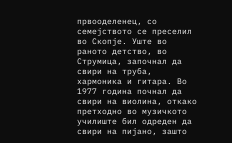првооделенец, со семејството се преселил во Скопје. Уште во раното детство, во Струмица, започнал да свири на труба, хармоника и гитара. Во 1977 година почнал да свири на виолина, откако претходно во музичкото училиште бил одреден да свири на пијано, зашто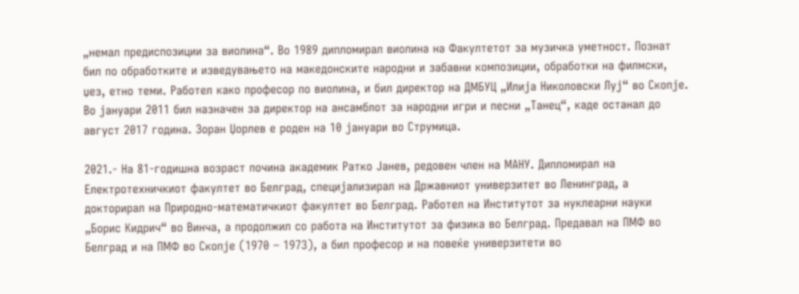„немал предиспозиции за виолина“. Во 1989 дипломирал виолина на Факултетот за музичка уметност. Познат бил по обработките и изведувањето на македонските народни и забавни композиции, обработки на филмски, џез, етно теми. Работел како професор по виолина, и бил директор на ДМБУЦ „Илија Николовски Луј“ во Скопје. Во јануари 2011 бил назначен за директор на ансамблот за народни игри и песни „Танец“, каде останал до август 2017 година. Зоран Џорлев е роден на 10 јануари во Струмица.

2021.- На 81-годишна возраст почина академик Ратко Јанев, редовен член на МАНУ. Дипломирал на Електротехничкиот факултет во Белград, специјализирал на Државниот универзитет во Ленинград, а докторирал на Природно-математичкиот факултет во Белград. Работел на Институтот за нуклеарни науки „Борис Кидрич“ во Винча, а продолжил со работа на Институтот за физика во Белград. Предавал на ПМФ во Белград и на ПМФ во Скопје (1970 – 1973), а бил професор и на повеќе универзитети во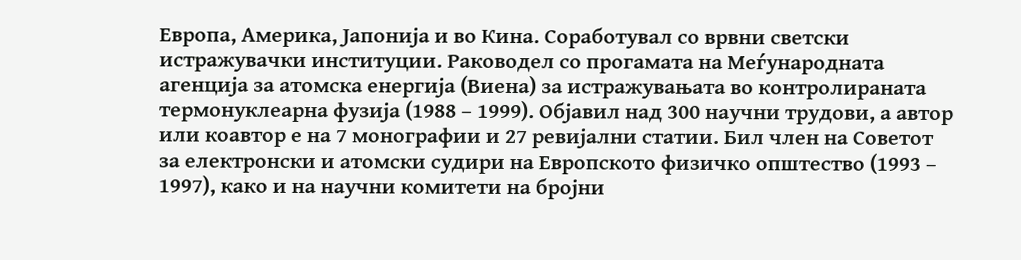Европа, Америка, Јапонија и во Кина. Соработувал со врвни светски истражувачки институции. Раководел со прогамата на Меѓународната агенција за атомска енергија (Виена) за истражувањата во контролираната термонуклеарна фузија (1988 – 1999). Објавил над 300 научни трудови, а автор или коавтор е на 7 монографии и 27 ревијални статии. Бил член на Советот за електронски и атомски судири на Европското физичко општество (1993 – 1997), како и на научни комитети на бројни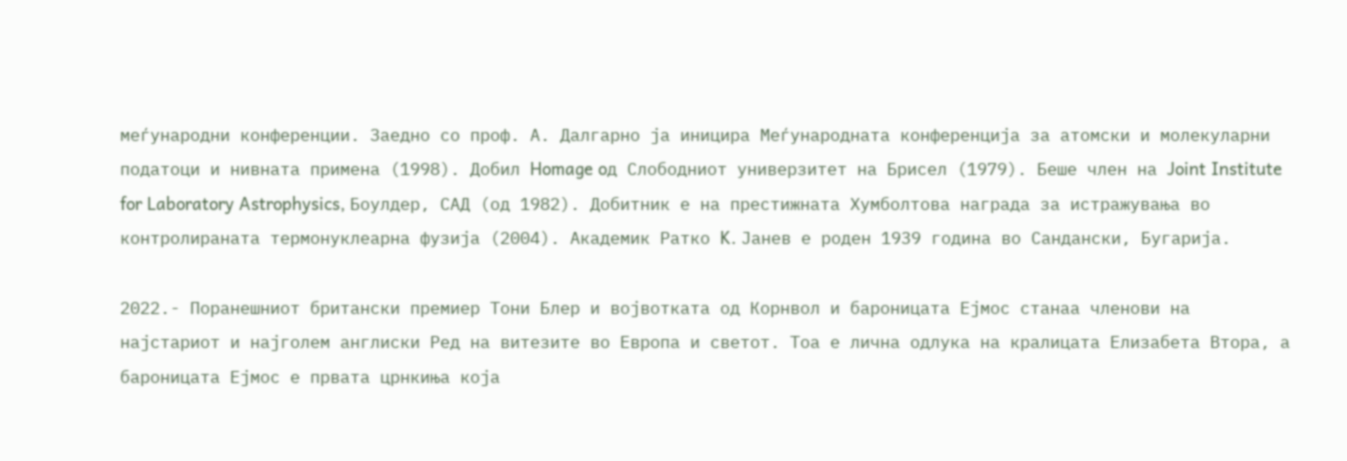меѓународни конференции. Заедно со проф. А. Далгарно ја иницира Меѓународната конференција за атомски и молекуларни податоци и нивната примена (1998). Добил Homage oд Слободниот универзитет на Брисел (1979). Беше член на Joint Institute for Laboratory Astrophysics, Боулдер, САД (од 1982). Добитник е на престижната Хумболтова награда за истражувања во контролираната термонуклеарна фузија (2004). Академик Ратко K. Јанев е роден 1939 година во Сандански, Бугарија.

2022.- Поранешниот британски премиер Тони Блер и војвотката од Корнвол и бароницата Ејмос станаа членови на најстариот и најголем англиски Ред на витезите во Европа и светот. Тоа е лична одлука на кралицата Елизабета Втора, а бароницата Ејмос е првата црнкиња која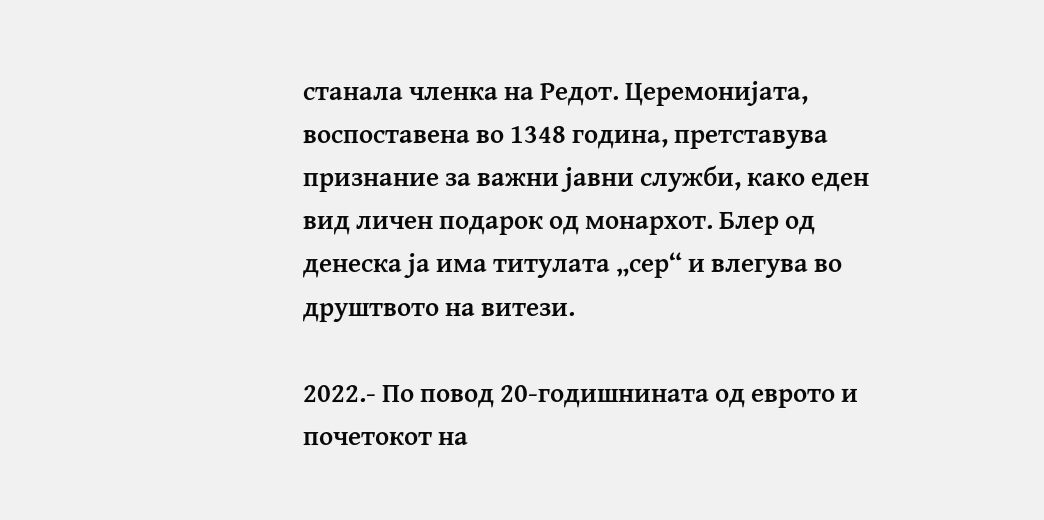станала членка на Редот. Церемонијата, воспоставена во 1348 година, претставува признание за важни јавни служби, како еден вид личен подарок од монархот. Блер од денеска ја има титулата „сер“ и влегува во друштвото на витези.

2022.- По повод 20-годишнината од еврото и почетокот на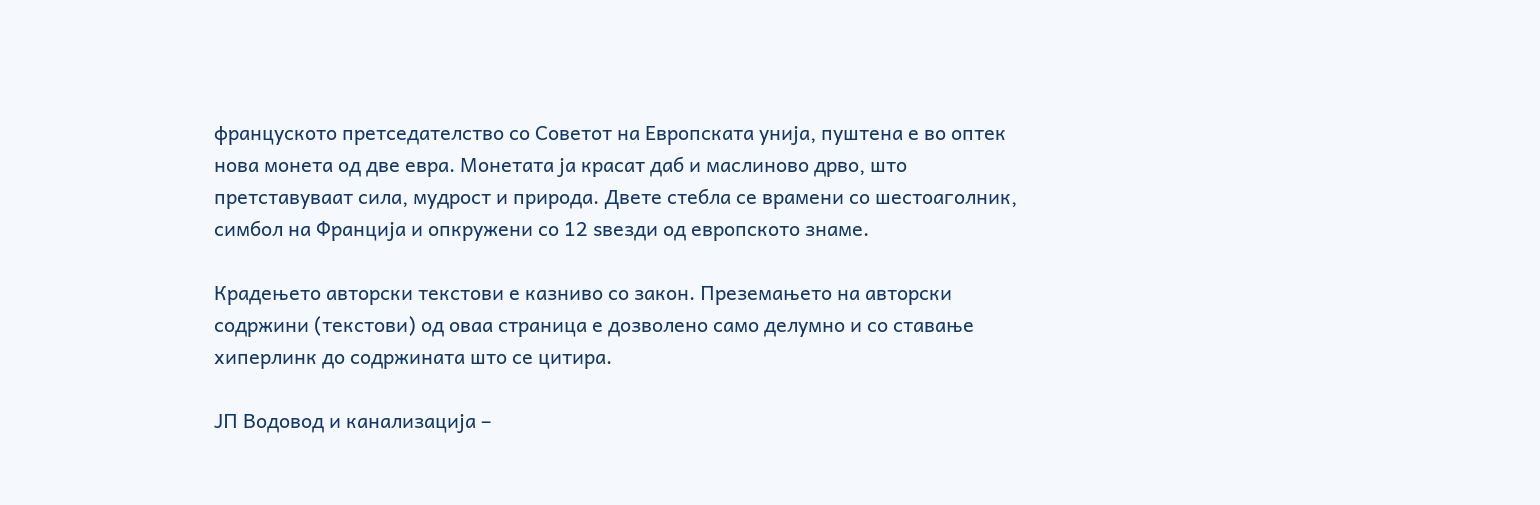француското претседателство со Советот на Европската унија, пуштена е во оптек нова монета од две евра. Монетата ја красат даб и маслиново дрво, што претставуваат сила, мудрост и природа. Двете стебла се врамени со шестоаголник, симбол на Франција и опкружени со 12 ѕвезди од европското знаме.

Крадењето авторски текстови е казниво со закон. Преземањето на авторски содржини (текстови) од оваа страница е дозволено само делумно и со ставање хиперлинк до содржината што се цитира.

ЈП Водовод и канализација –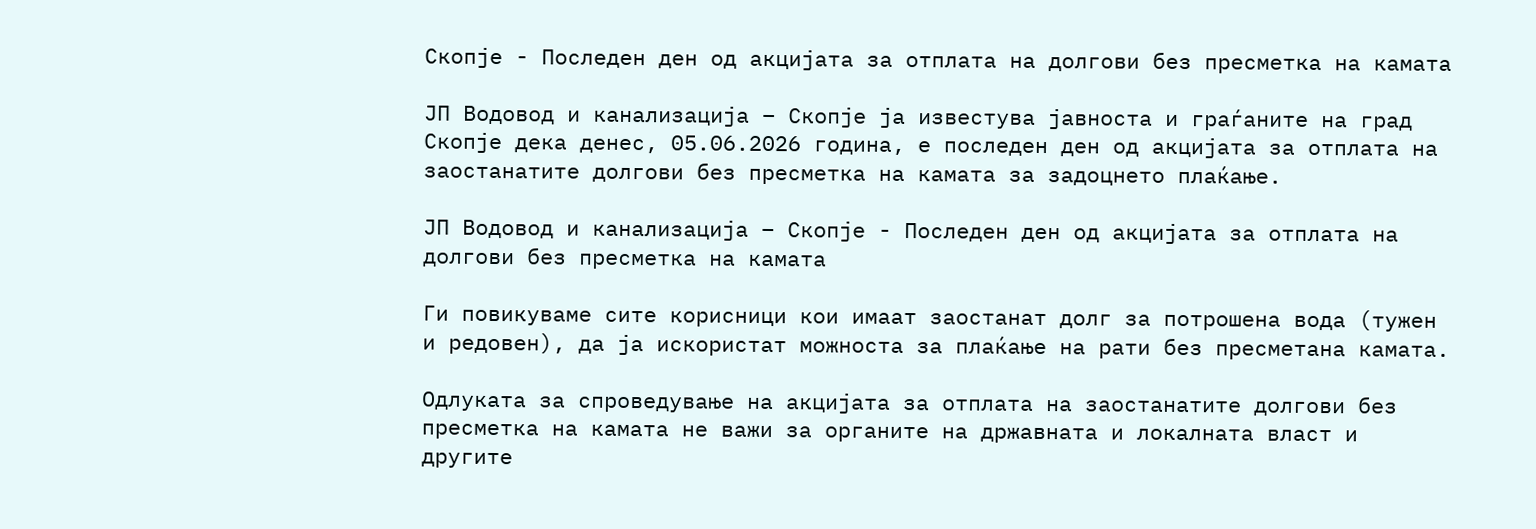Скопје - Последен ден од акцијата за отплата на долгови без пресметка на камата

ЈП Водовод и канализација – Скопје ја известува јавноста и граѓаните на град Скопје дека денес, 05.06.2026 година, е последен ден од акцијата за отплата на заостанатите долгови без пресметка на камата за задоцнето плаќање.

ЈП Водовод и канализација – Скопје - Последен ден од акцијата за отплата на долгови без пресметка на камата

Ги повикуваме сите корисници кои имаат заостанат долг за потрошена вода (тужен и редовен), да ја искористат можноста за плаќање на рати без пресметана камата.

Одлуката за спроведување на акцијата за отплата на заостанатите долгови без пресметка на камата не важи за органите на државната и локалната власт и другите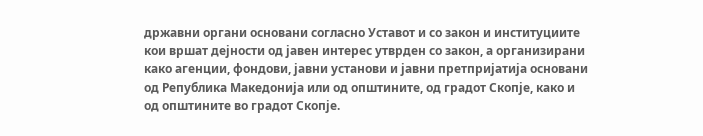државни органи основани согласно Уставот и со закон и институциите кои вршат дејности од јавен интерес утврден со закон, а организирани како агенции, фондови, јавни установи и јавни претпријатија основани од Република Македонија или од општините, од градот Скопје, како и од општините во градот Скопје.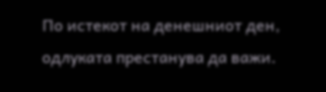По истекот на денешниот ден, одлуката престанува да важи.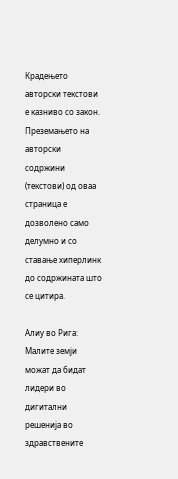Крадењето авторски текстови е казниво со закон. Преземањето на авторски содржини (текстови) од оваа страница е дозволено само делумно и со ставање хиперлинк до содржината што се цитира.

Алиу во Рига: Малите земји можат да бидат лидери во дигитални решенија во здравствените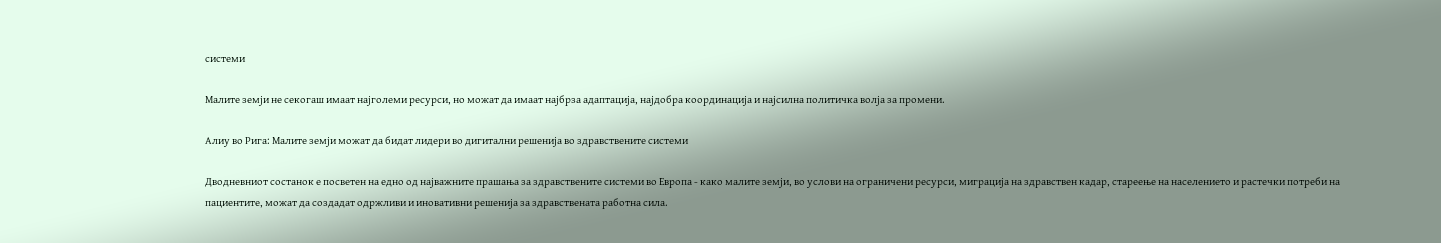системи

Малите земји не секогаш имаат најголеми ресурси, но можат да имаат најбрза адаптација, најдобра координација и најсилна политичка волја за промени.

Алиу во Рига: Малите земји можат да бидат лидери во дигитални решенија во здравствените системи

Дводневниот состанок е посветен на едно од најважните прашања за здравствените системи во Европа - како малите земји, во услови на ограничени ресурси, миграција на здравствен кадар, стареење на населението и растечки потреби на пациентите, можат да создадат одржливи и иновативни решенија за здравствената работна сила.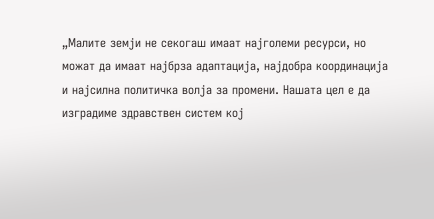„Малите земји не секогаш имаат најголеми ресурси, но можат да имаат најбрза адаптација, најдобра координација и најсилна политичка волја за промени. Нашата цел е да изградиме здравствен систем кој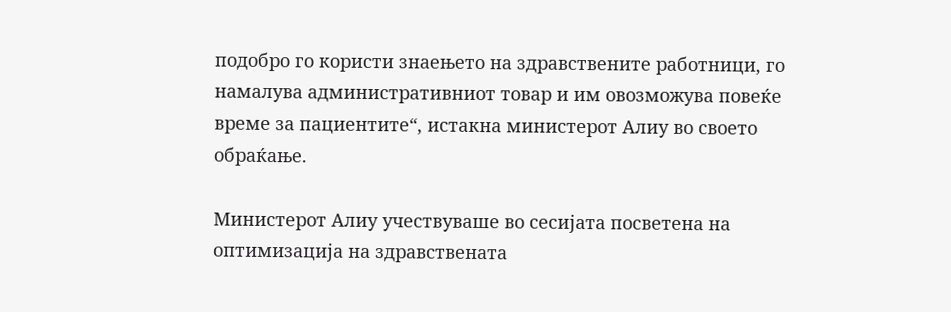подобро го користи знаењето на здравствените работници, го намалува административниот товар и им овозможува повеќе време за пациентите“, истакна министерот Алиу во своето обраќање.

Министерот Алиу учествуваше во сесијата посветена на оптимизација на здравствената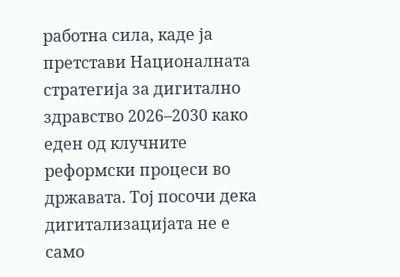работна сила, каде ја претстави Националната стратегија за дигитално здравство 2026–2030 како еден од клучните реформски процеси во државата. Тој посочи дека дигитализацијата не е само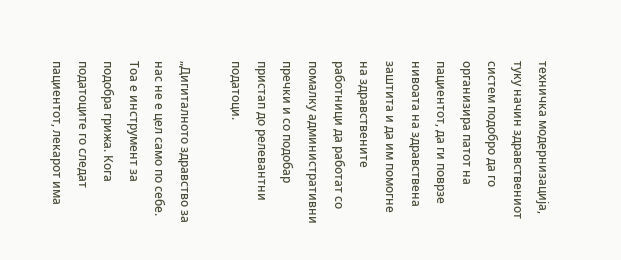техничка модернизација, туку начин здравствениот систем подобро да го организира патот на пациентот, да ги поврзе нивоата на здравствена заштита и да им помогне на здравствените работници да работат со помалку административни пречки и со подобар пристап до релевантни податоци.

„Дигиталното здравство за нас не е цел само по себе. Тоа е инструмент за подобра грижа. Кога податоците го следат пациентот, лекарот има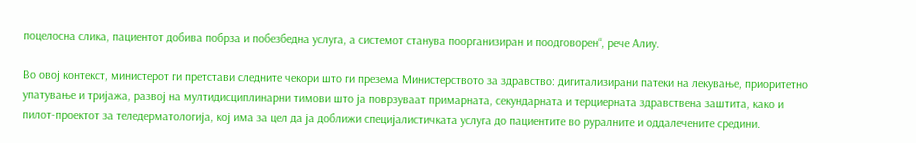поцелосна слика, пациентот добива побрза и побезбедна услуга, а системот станува поорганизиран и поодговорен“, рече Алиу.

Во овој контекст, министерот ги претстави следните чекори што ги презема Министерството за здравство: дигитализирани патеки на лекување, приоритетно упатување и тријажа, развој на мултидисциплинарни тимови што ја поврзуваат примарната, секундарната и терциерната здравствена заштита, како и пилот-проектот за теледерматологија, кој има за цел да ја доближи специјалистичката услуга до пациентите во руралните и оддалечените средини.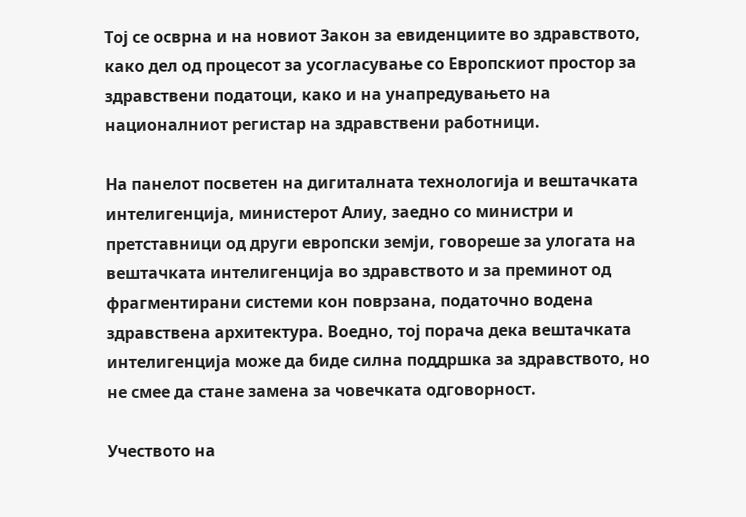Тој се осврна и на новиот Закон за евиденциите во здравството, како дел од процесот за усогласување со Европскиот простор за здравствени податоци, како и на унапредувањето на националниот регистар на здравствени работници.

На панелот посветен на дигиталната технологија и вештачката интелигенција, министерот Алиу, заедно со министри и претставници од други европски земји, говореше за улогата на вештачката интелигенција во здравството и за преминот од фрагментирани системи кон поврзана, податочно водена здравствена архитектура. Воедно, тој порача дека вештачката интелигенција може да биде силна поддршка за здравството, но не смее да стане замена за човечката одговорност.

Учеството на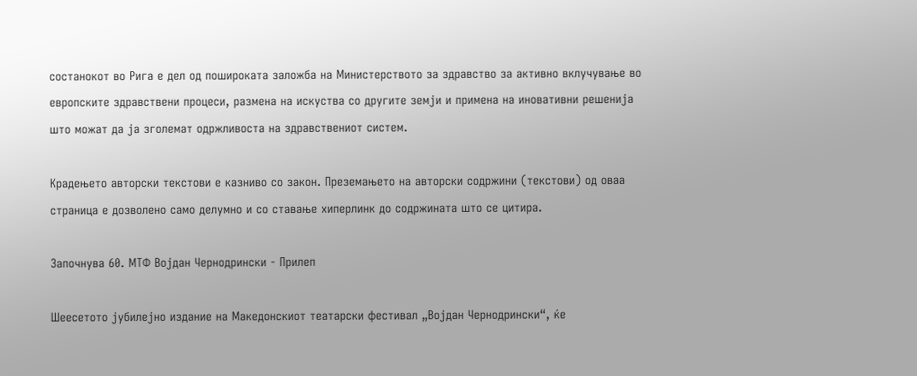состанокот во Рига е дел од пошироката заложба на Министерството за здравство за активно вклучување во европските здравствени процеси, размена на искуства со другите земји и примена на иновативни решенија што можат да ја зголемат одржливоста на здравствениот систем.

Крадењето авторски текстови е казниво со закон. Преземањето на авторски содржини (текстови) од оваа страница е дозволено само делумно и со ставање хиперлинк до содржината што се цитира.

Започнува 60. МТФ Војдан Чернодрински - Прилеп

Шеесетото јубилејно издание на Македонскиот театарски фестивал „Војдан Чернодрински“, ќе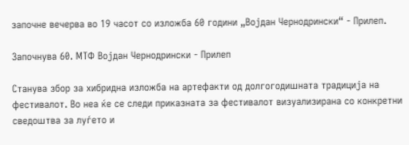започне вечерва во 19 часот со изложба 60 години „Војдан Чернодрински“ - Прилеп.

Започнува 60. МТФ Војдан Чернодрински - Прилеп

Станува збор за хибридна изложба на артефакти од долгогодишната традиција на фестивалот. Во неа ќе се следи приказната за фестивалот визуализирана со конкретни сведоштва за луѓето и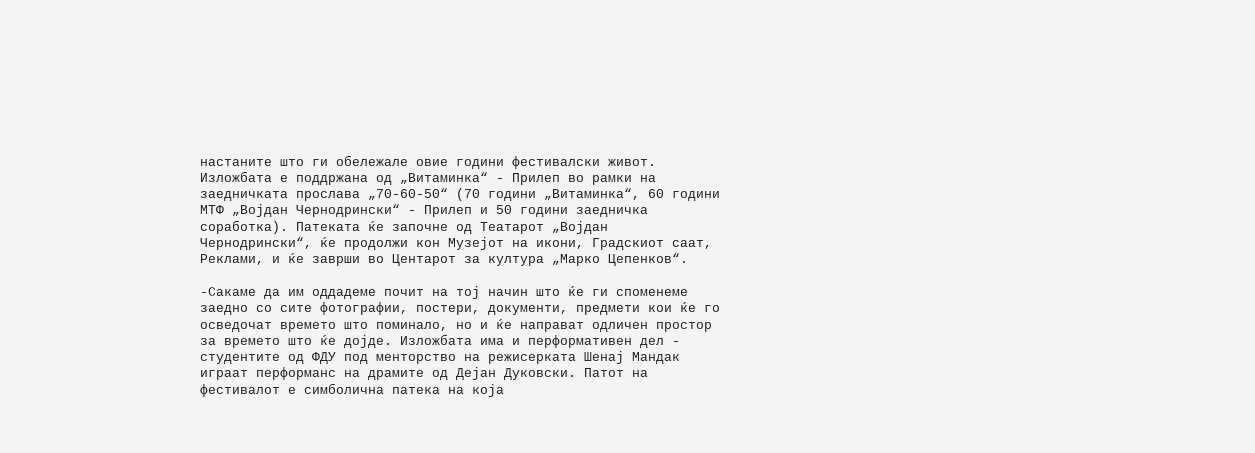настаните што ги обележале овие години фестивалски живот. Изложбата е поддржана од „Витаминка“ - Прилеп во рамки на заедничката прослава „70-60-50“ (70 години „Витаминка“, 60 години МТФ „Војдан Чернодрински“ - Прилеп и 50 години заедничка соработка). Патеката ќе започне од Театарот „Војдан Чернодрински“, ќе продолжи кон Музејот на икони, Градскиот саат, Реклами, и ќе заврши во Центарот за култура „Марко Цепенков“.

-Сакаме да им оддадеме почит на тој начин што ќе ги споменеме заедно со сите фотографии, постери, документи, предмети кои ќе го осведочат времето што поминало, но и ќе направат одличен простор за времето што ќе дојде. Изложбата има и перформативен дел - студентите од ФДУ под менторство на режисерката Шенај Мандак играат перформанс на драмите од Дејан Дуковски. Патот на фестивалот е симболична патека на која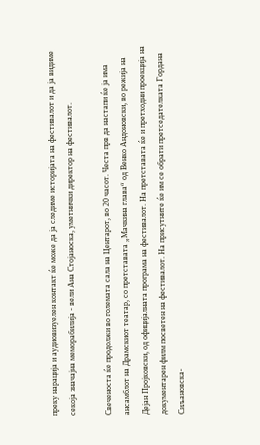преку нарација и аудиовизуелен контакт ќе може да ја следиме историјата на фестивалот и да ја видиме секоја значајна меморабилија - вели Ана Стојаноска, уметнички директор на фестивалот.

Свеченоста ќе продолжи во големата сала на Центарот, во 20 часот. Честа прв да настапи ќе ја има ансамблот на Драмскиот театар, со претставата „Мачкина глава“ од Венко Андоновски, во режија на Дејан Пројковски, од официјалната програма на фестивалот. На претставата ќе и претходни проекција на документарен филм посветен на фестивалот. На присутните ќе им се обрати претседателката Гордана Сиљановска-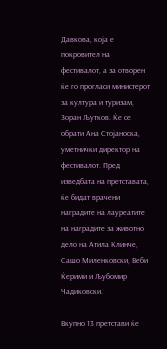Давкова, која е покровител на фестивалот, а за отворен ќе го прогласи министерот за култура и туризам, Зоран Љутков. Ќе се обрати Ана Стојаноска, уметнички директор на фестивалот. Пред изведбата на претставата, ќе бидат врачени наградите на лауреатите на наградите за животно дело на Атила Клинче, Сашо Миленковски, Веби Ќерими и Љубомир Чадиковски.

Вкупно 13 претстави ќе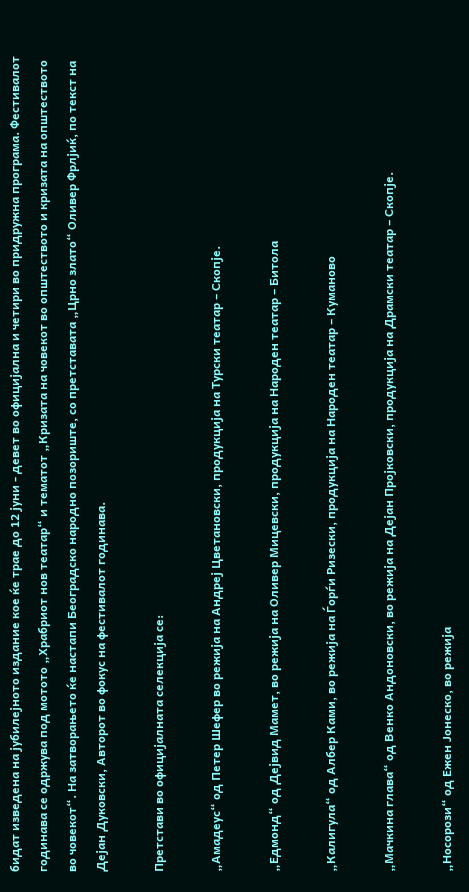бидат изведена на јубилејното издание кое ќе трае до 12 јуни - девет во официјална и четири во придружна програма. Фестивалот годинава се одржува под мотото „Храбриот нов театар“ и тематот „Кризата на човекот во општеството и кризата на општеството во човекот“. На затворањето ќе настапи Београдско народно позориште, со претставата „Црно злато“ Оливер Фрлјиќ, по текст на Дејан Дуковски, Авторот во фокус на фестивалот годинава.

Претстави во официјалната селекција се:

„Амадеус“ од Петер Шефер во режија на Андреј Цветановски, продукција на Турски театар – Скопје.

„Едмонд“ од Дејвид Мамет, во режија на Оливер Мицевски, продукција на Народен театар – Битола

„Калигула“ од Албер Ками, во режија на Ѓорѓи Ризески, продукција на Народен театар – Куманово

„Мачкина глава“ од Венко Андоновски, во режија на Дејан Пројковски, продукција на Драмски театар – Скопје.

„Носорози“ од Ежен Јонеско, во режија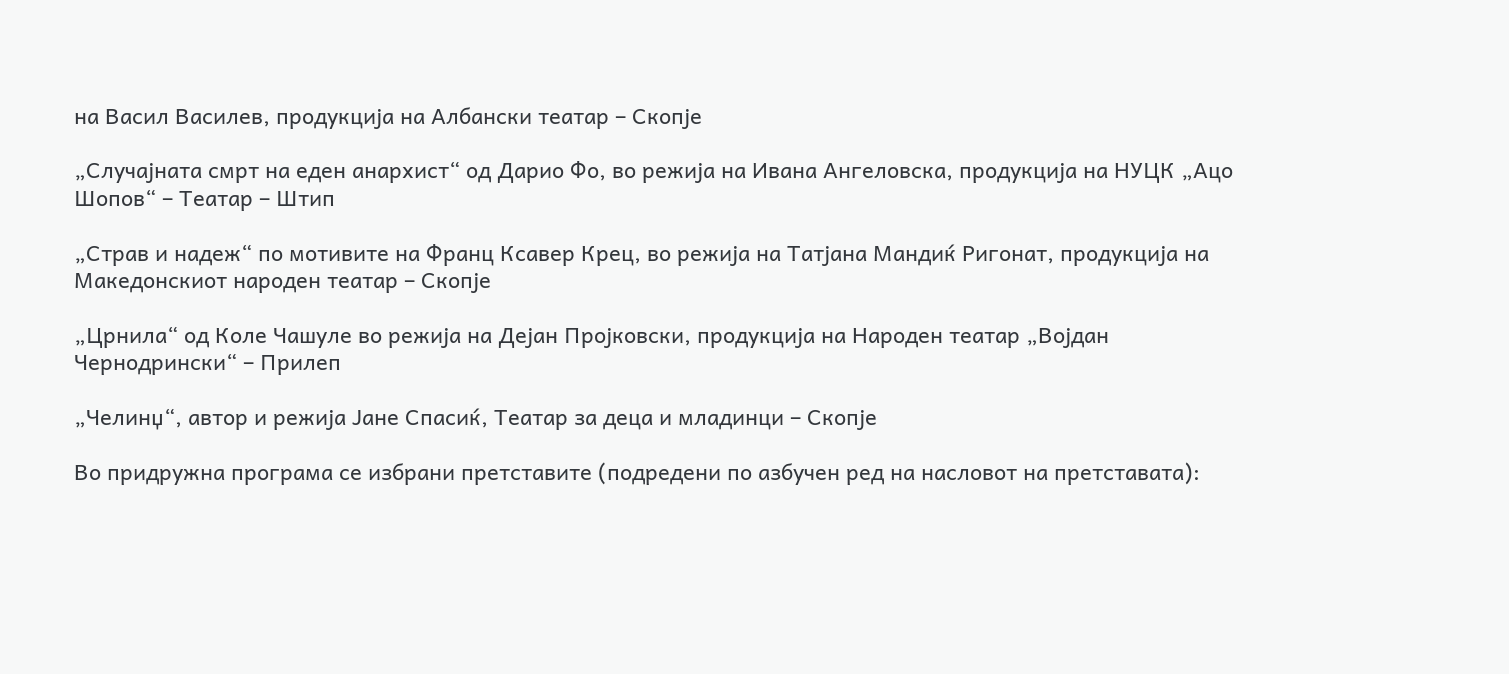на Васил Василев, продукција на Албански театар – Скопје

„Случајната смрт на еден анархист“ од Дарио Фо, во режија на Ивана Ангеловска, продукција на НУЦК „Ацо Шопов“ – Театар – Штип

„Страв и надеж“ по мотивите на Франц Ксавер Крец, во режија на Татјана Мандиќ Ригонат, продукција на Македонскиот народен театар – Скопје

„Црнила“ од Коле Чашуле во режија на Дејан Пројковски, продукција на Народен театар „Војдан Чернодрински“ – Прилеп

„Челинџ“, автор и режија Јане Спасиќ, Театар за деца и младинци – Скопје

Во придружна програма се избрани претставите (подредени по азбучен ред на насловот на претставата):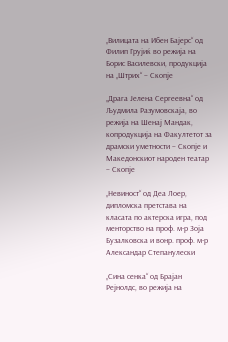„Вилицата на Ибен Бајерс“ од Филип Грујиќ во режија на Борис Василевски, продукција на „Штрих“ – Скопје

„Драга Јелена Сергеевна“ од Људмила Разумовскаја, во режија на Шенај Мандак, копродукција на Факултетот за драмски уметности – Скопје и Македонскиот народен театар – Скопје

„Невиност“ од Деа Лоер, дипломска претстава на класата по актерска игра, под менторство на проф. м-р Зоја Бузалковска и вонр. проф. м-р Александар Степанулески

„Сина сенка“ од Брајан Рејнолдс, во режија на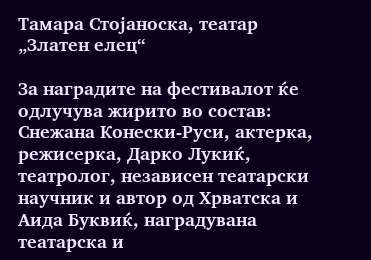Тамара Стојаноска, театар „Златен елец“

За наградите на фестивалот ќе одлучува жирито во состав: Снежана Конески-Руси, актерка, режисерка, Дарко Лукиќ, театролог, независен театарски научник и автор од Хрватска и Аида Буквиќ, наградувана театарска и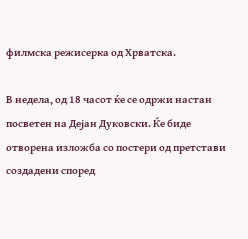филмска режисерка од Хрватска.

В недела, од 18 часот ќе се одржи настан посветен на Дејан Дуковски. Ќе биде отворена изложба со постери од претстави создадени според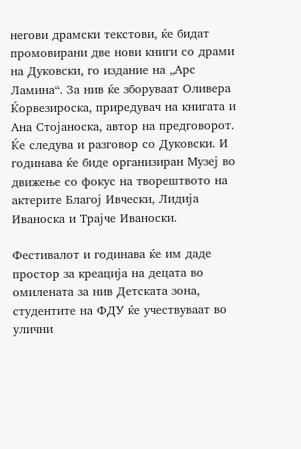негови драмски текстови, ќе бидат промовирани две нови книги со драми на Дуковски, го издание на „Арс Ламина“. За нив ќе зборуваат Оливера Ќорвезироска, приредувач на книгата и Ана Стојаноска, автор на предговорот. Ќе следува и разговор со Дуковски. И годинава ќе биде организиран Музеј во движење со фокус на творештвото на актерите Благој Ивчески, Лидија Иваноска и Трајче Иваноски.

Фестивалот и годинава ќе им даде простор за креација на децата во омилената за нив Детската зона, студентите на ФДУ ќе учествуваат во улични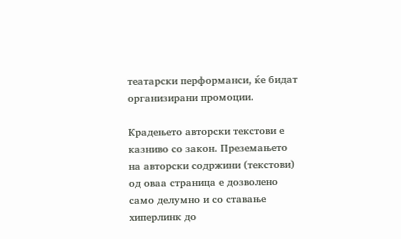театарски перформанси, ќе бидат организирани промоции.

Крадењето авторски текстови е казниво со закон. Преземањето на авторски содржини (текстови) од оваа страница е дозволено само делумно и со ставање хиперлинк до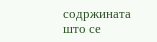содржината што се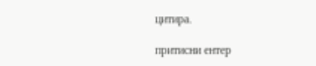цитира.

притисни ентер